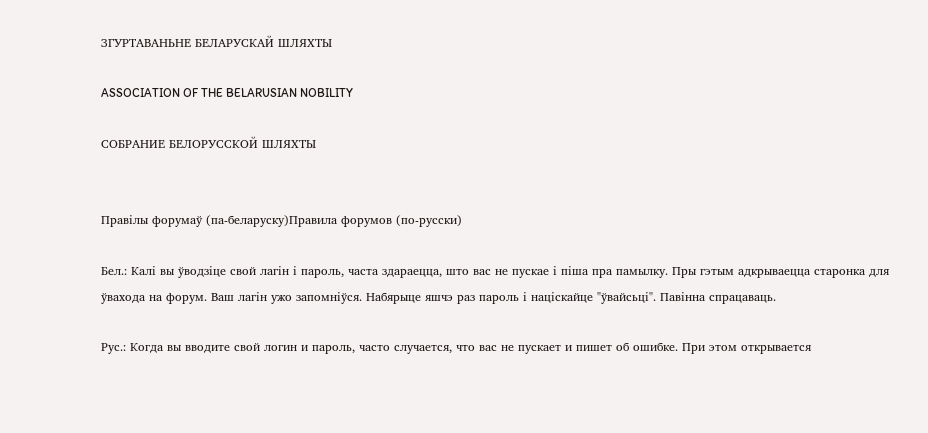ЗГУРТАВАНЬНЕ БЕЛАРУСКАЙ ШЛЯХТЫ

ASSOCIATION OF THE BELARUSIAN NOBILITY

СОБРАНИЕ БЕЛОРУССКОЙ ШЛЯХТЫ


Правілы форумаў (па-беларуску)Правила форумов (по-русски)

Бел.: Калі вы ўводзіце свой лагін і пароль, часта здараецца, што вас не пускае і піша пра памылку. Пры гэтым адкрываецца старонка для ўвахода на форум. Ваш лагін ужо запомніўся. Набярыце яшчэ раз пароль і націскайце "ўвайсьці". Павінна спрацаваць.

Рус.: Когда вы вводите свой логин и пароль, часто случается, что вас не пускает и пишет об ошибке. При этом открывается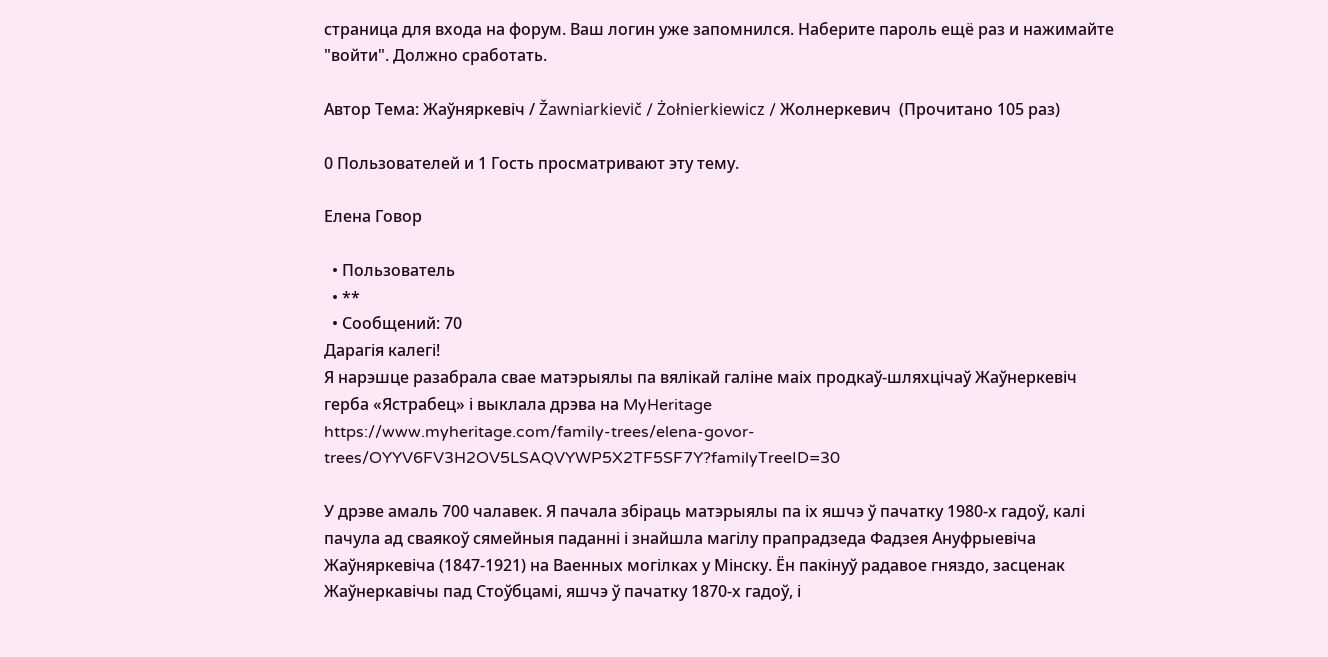страница для входа на форум. Ваш логин уже запомнился. Наберите пароль ещё раз и нажимайте "войти". Должно сработать.

Автор Тема: Жаўняркевіч / Žawniarkievič / Żołnierkiewicz / Жолнеркевич  (Прочитано 105 раз)

0 Пользователей и 1 Гость просматривают эту тему.

Елена Говор

  • Пользователь
  • **
  • Сообщений: 70
Дарагія калегі!
Я нарэшце разабрала свае матэрыялы па вялікай галіне маіх продкаў-шляхцічаў Жаўнеркевіч герба «Ястрабец» і выклала дрэва на MyHeritage
https://www.myheritage.com/family-trees/elena-govor-trees/OYYV6FV3H2OV5LSAQVYWP5X2TF5SF7Y?familyTreeID=30

У дрэве амаль 700 чалавек. Я пачала збіраць матэрыялы па іх яшчэ ў пачатку 1980-х гадоў, калі пачула ад сваякоў сямейныя паданні і знайшла магілу прапрадзеда Фадзея Ануфрыевіча Жаўняркевіча (1847-1921) на Ваенных могілках у Мінску. Ён пакінуў радавое гняздо, засценак Жаўнеркавічы пад Стоўбцамі, яшчэ ў пачатку 1870-х гадоў, і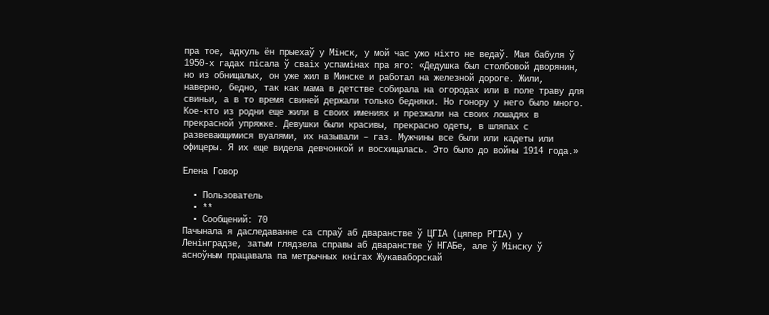пра тое, адкуль ён прыехаў у Мінск, у мой час ужо ніхто не ведаў. Мая бабуля ў 1950-х гадах пісала ў сваіх успамінах пра яго: «Дедушка был столбовой дворянин, но из обнищалых, он уже жил в Минске и работал на железной дороге. Жили, наверно, бедно, так как мама в детстве собирала на огородах или в поле траву для свиньи, а в то время свиней держали только бедняки. Но гонору у него было много. Кое-кто из родни еще жили в своих имениях и презжали на своих лошадях в прекрасной упряжке. Девушки были красивы, прекрасно одеты, в шляпах с развевающимися вуалями, их называли – газ. Мужчины все были или кадеты или офицеры. Я их еще видела девчонкой и восхищалась. Это было до войны 1914 года.»

Елена Говор

  • Пользователь
  • **
  • Сообщений: 70
Пачынала я даследаванне са спраў аб дваранстве ў ЦГІА (цяпер РГІА) у Ленінградзе, затым глядзела справы аб дваранстве ў НГАБе, але ў Мінску ў асноўным працавала па метрычных кнігах Жукаваборскай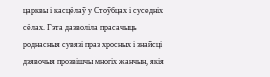царквы і касцёлаў у Стоўбцах і суседніх сёлах. Гэта дазволіла прасачыць роднасныя сувязі праз хросных і знайсці дзявочыя прозвішчы многіх жанчын, якія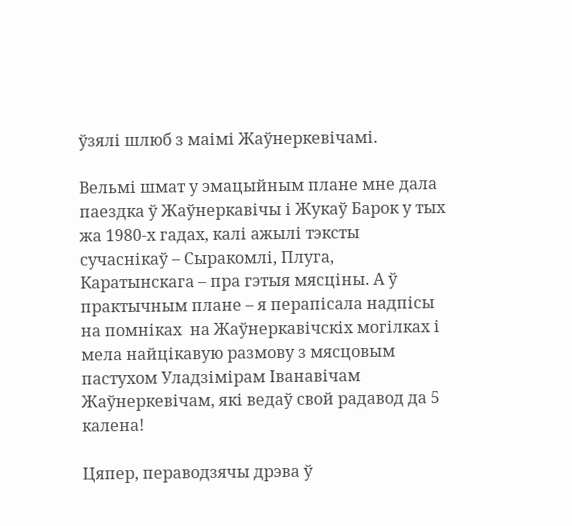ўзялі шлюб з маімі Жаўнеркевічамі.

Вельмі шмат у эмацыйным плане мне дала паездка ў Жаўнеркавічы і Жукаў Барок у тых жа 1980-х гадах, калі ажылі тэксты сучаснікаў – Сыракомлі, Плуга, Каратынскага – пра гэтыя мясціны. А ў практычным плане – я перапісала надпісы на помніках  на Жаўнеркавічскіх могілках і мела найцікавую размову з мясцовым пастухом Уладзімірам Іванавічам Жаўнеркевічам, які ведаў свой радавод да 5 калена!

Цяпер, пераводзячы дрэва ў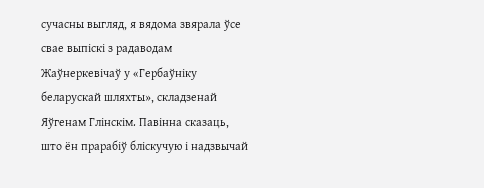сучасны выгляд, я вядома звярала ўсе свае выпіскі з радаводам Жаўнеркевічаў у «Гербаўніку беларускай шляхты», складзенай Яўгенам Глінскім. Павінна сказаць, што ён прарабіў бліскучую і надзвычай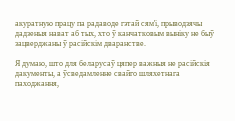акуратную працу па радаводе гэтай сям'і, прыводзячы дадзеныя нават аб тых, хто ў канчатковым выніку не быў зацверджаны ў расійскім дваранстве.

Я думаю, што для беларусаў цяпер важныя не расійскія дакументы, а ўсведамленне свайго шляхетнага паходжання,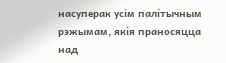насуперак усім палітычным рэжымам, якія праносяцца над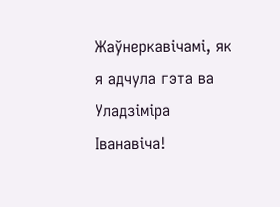Жаўнеркавічамі, як я адчула гэта ва Уладзіміра Іванавіча!